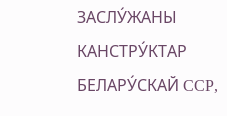ЗАСЛУ́ЖАНЫ КАНСТРУ́КТАР БЕЛАРУ́СКАЙ ССР,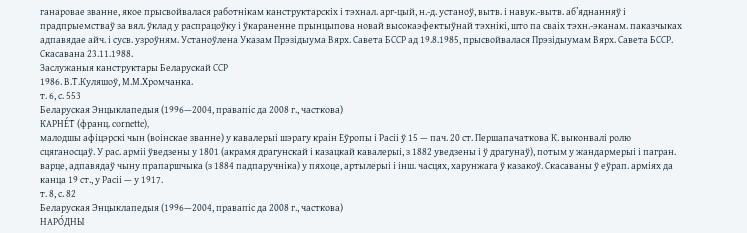ганаровае званне, якое прысвойвалася работнікам канструктарскіх і тэхнал. арг-цый, н.-д. устаноў, вытв. і навук.-вытв. аб’яднанняў і прадпрыемстваў за вял. ўклад у распрацоўку і ўкараненне прынцыпова новай высокаэфектыўнай тэхнікі, што па сваіх тэхн.-эканам. паказчыках адпавядае айч. і сусв. узроўням. Устаноўлена Указам Прэзідыума Вярх. Савета БССР ад 19.8.1985, прысвойвалася Прэзідыумам Вярх. Савета БССР. Скасавана 23.11.1988.
Заслужаныя канструктары Беларускай ССР
1986. В.Т.Куляшоў, М.М.Хромчанка.
т. 6, с. 553
Беларуская Энцыклапедыя (1996—2004, правапіс да 2008 г., часткова)
КАРНЕ́Т (франц. cornette),
малодшы афіцэрскі чын (воінскае званне) у кавалерыі шэрагу краін Еўропы і Расіі ў 15 — пач. 20 ст. Першапачаткова К. выконвалі ролю сцяганосцаў. У рас. арміі ўведзены у 1801 (акрамя драгунскай і казацкай кавалерыі, з 1882 уведзены і ў драгунаў), потым у жандармерыі і пагран. варце, адпавядаў чыну прапаршчыка (з 1884 падпаручніка) у пяхоце, артылерыі і інш. часцях, харунжага ў казакоў. Скасаваны ў еўрап. арміях да канца 19 ст., у Расіі — у 1917.
т. 8, с. 82
Беларуская Энцыклапедыя (1996—2004, правапіс да 2008 г., часткова)
НАРО́ДНЫ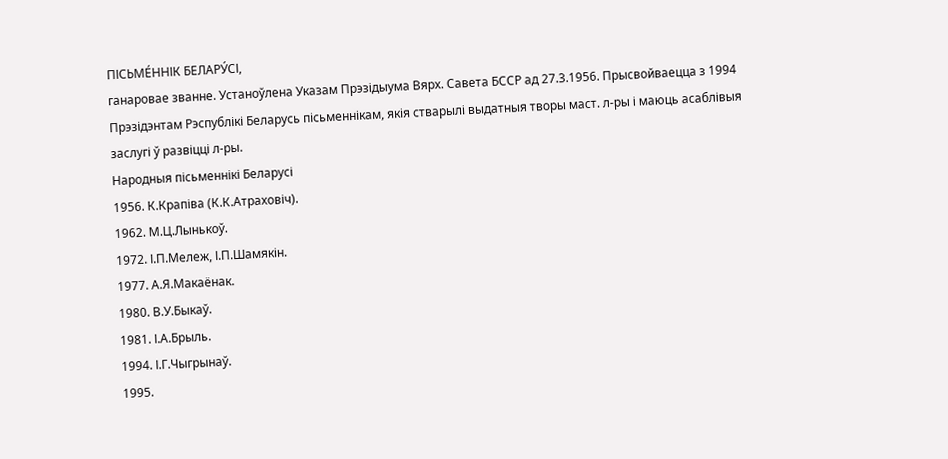ПІСЬМЕ́ННІК БЕЛАРУ́СІ,
ганаровае званне. Устаноўлена Указам Прэзідыума Вярх. Савета БССР ад 27.3.1956. Прысвойваецца з 1994 Прэзідэнтам Рэспублікі Беларусь пісьменнікам, якія стварылі выдатныя творы маст. л-ры і маюць асаблівыя заслугі ў развіцці л-ры.
Народныя пісьменнікі Беларусі
1956. К.Крапіва (К.К.Атраховіч).
1962. М.Ц.Лынькоў.
1972. І.П.Мележ, І.П.Шамякін.
1977. А.Я.Макаёнак.
1980. В.У.Быкаў.
1981. І.А.Брыль.
1994. І.Г.Чыгрынаў.
1995.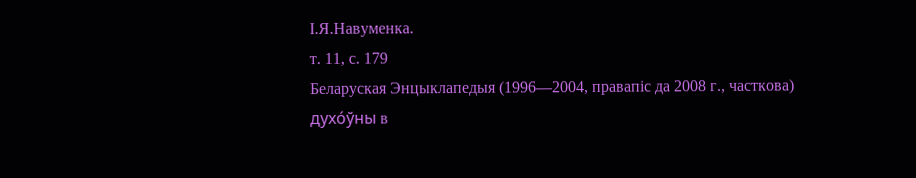І.Я.Навуменка.
т. 11, с. 179
Беларуская Энцыклапедыя (1996—2004, правапіс да 2008 г., часткова)
духо́ўны в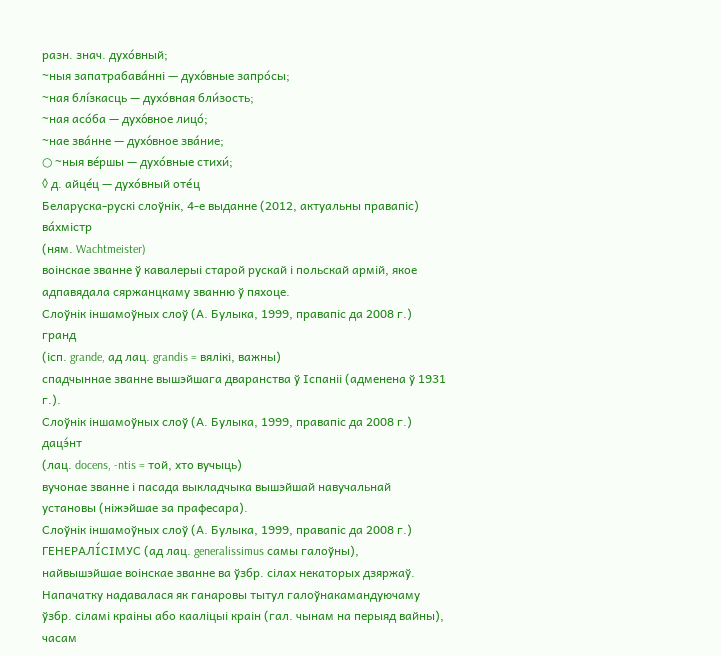разн. знач. духо́вный;
~ныя запатрабава́нні — духо́вные запро́сы;
~ная блі́зкасць — духо́вная бли́зость;
~ная асо́ба — духо́вное лицо́;
~нае зва́нне — духо́вное зва́ние;
○ ~ныя ве́ршы — духо́вные стихи́;
◊ д. айце́ц — духо́вный оте́ц
Беларуска-рускі слоўнік, 4-е выданне (2012, актуальны правапіс)
ва́хмістр
(ням. Wachtmeister)
воінскае званне ў кавалерыі старой рускай і польскай армій, якое адпавядала сяржанцкаму званню ў пяхоце.
Слоўнік іншамоўных слоў (А. Булыка, 1999, правапіс да 2008 г.)
гранд
(ісп. grande, ад лац. grandis = вялікі, важны)
спадчыннае званне вышэйшага дваранства ў Іспаніі (адменена ў 1931 г.).
Слоўнік іншамоўных слоў (А. Булыка, 1999, правапіс да 2008 г.)
дацэ́нт
(лац. docens, -ntis = той, хто вучыць)
вучонае званне і пасада выкладчыка вышэйшай навучальнай установы (ніжэйшае за прафесара).
Слоўнік іншамоўных слоў (А. Булыка, 1999, правапіс да 2008 г.)
ГЕНЕРАЛІ́СІМУС (ад лац. generalissimus самы галоўны),
найвышэйшае воінскае званне ва ўзбр. сілах некаторых дзяржаў. Напачатку надавалася як ганаровы тытул галоўнакамандуючаму ўзбр. сіламі краіны або кааліцыі краін (гал. чынам на перыяд вайны), часам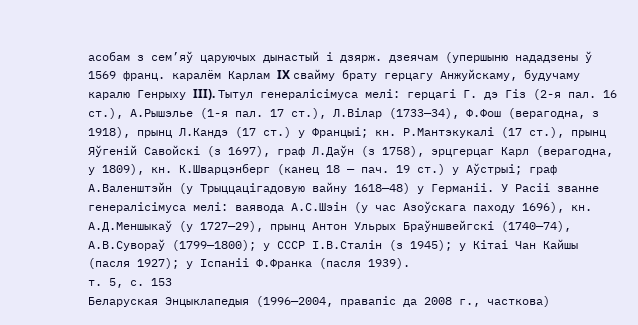асобам з сем’яў царуючых дынастый і дзярж. дзеячам (упершыню нададзены ў 1569 франц. каралём Карлам IX свайму брату герцагу Анжуйскаму, будучаму каралю Генрыху III). Тытул генералісімуса мелі: герцагі Г. дэ Гіз (2-я пал. 16 ст.), А.Рышэлье (1-я пал. 17 ст.), Л.Вілар (1733—34), Ф.Фош (верагодна, з 1918), прынц Л.Кандэ (17 ст.) у Францыі; кн. Р.Мантэкукалі (17 ст.), прынц Яўгеній Савойскі (з 1697), граф Л.Даўн (з 1758), эрцгерцаг Карл (верагодна, у 1809), кн. К.Шварцэнберг (канец 18 — пач. 19 ст.) у Аўстрыі; граф А.Валенштэйн (у Трыццацігадовую вайну 1618—48) у Германіі. У Расіі званне генералісімуса мелі: ваявода А.С.Шэін (у час Азоўскага паходу 1696), кн. А.Д.Меншыкаў (у 1727—29), прынц Антон Ульрых Браўншвейгскі (1740—74), А.В.Сувораў (1799—1800); у СССР І.В.Сталін (з 1945); у Кітаі Чан Кайшы (пасля 1927); у Іспаніі Ф.Франка (пасля 1939).
т. 5, с. 153
Беларуская Энцыклапедыя (1996—2004, правапіс да 2008 г., часткова)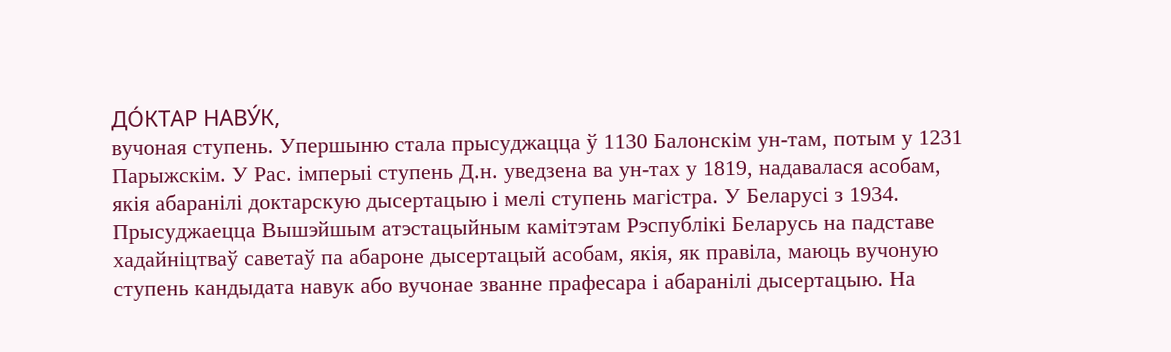ДО́КТАР НАВУ́К,
вучоная ступень. Упершыню стала прысуджацца ў 1130 Балонскім ун-там, потым у 1231 Парыжскім. У Рас. імперыі ступень Д.н. уведзена ва ун-тах у 1819, надавалася асобам, якія абаранілі доктарскую дысертацыю і мелі ступень магістра. У Беларусі з 1934. Прысуджаецца Вышэйшым атэстацыйным камітэтам Рэспублікі Беларусь на падставе хадайніцтваў саветаў па абароне дысертацый асобам, якія, як правіла, маюць вучоную ступень кандыдата навук або вучонае званне прафесара і абаранілі дысертацыю. На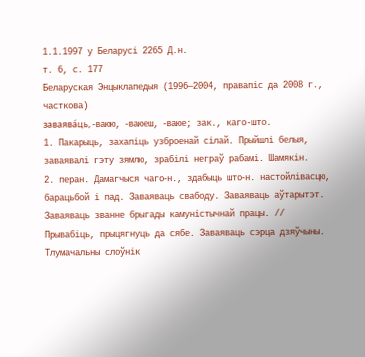1.1.1997 у Беларусі 2265 Д.н.
т. 6, с. 177
Беларуская Энцыклапедыя (1996—2004, правапіс да 2008 г., часткова)
заваява́ць, ‑ваюю, ‑ваюеш, ‑ваюе; зак., каго-што.
1. Пакарыць, захапіць узброенай сілай. Прыйшлі белыя, заваявалі гэту зямлю, зрабілі неграў рабамі. Шамякін.
2. перан. Дамагчыся чаго‑н., здабыць што‑н. настойлівасцю, барацьбой і пад. Заваяваць свабоду. Заваяваць аўтарытэт. Заваяваць званне брыгады камуністычнай працы. // Прывабіць, прыцягнуць да сябе. Заваяваць сэрца дзяўчыны.
Тлумачальны слоўнік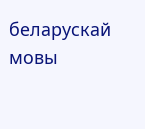беларускай мовы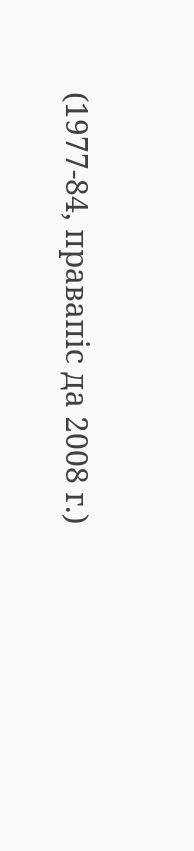(1977-84, правапіс да 2008 г.)